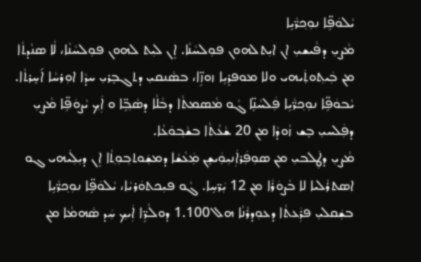ܝܵܠܘܿܦܹ̈ܐ ܢܘܼܟ݂ܪ̈ܵܝܹܐ
ܡܵܨܝܼ ܕܦܵܝܫܝܼ ܐܢ ܐܝܼܬܠܗܘܢ ܦܘܼܠܚܵܢܵܐ. ܐܸܢ ܠܝܼܬ ܠܗܘܢ ܦܘܼܠܚܵܢܵܐ، ܠܵܐ ܣܢܵܕܬܵܐ ܡܢ ܒܲܝܬ݂ܘܬܲܝܗܝ ܘܠܐ ܡܘܦܪܸܝܹܐ ܙܘܙܹ̈ܐ، ܒܣܵܢܩܝܼ ܕܬܓܒܸܪܝܼ ܚܕܵܐ ܐܘܼܪܚܵܐ ܐ݇ܚܸܪܬܵܐ.
ܝܵܒܘܿܦܹ̈ܐ ܢܘܼܟ݂ܪ̈ܵܝܹܐ ܦܲܠܚܵܢܹ̈ܐ ܓܵܘ ܡܵܣܡܬܵܐ ܕܒܵܠܵܐ ܕܣܵܒ݂ܹ̈ܐ ܘ ܐܲܟ݂ ܝܵܨܘܿܦܹ̈ܐ ܡܵܨܝܼ ܕܦܲܠܚܝܼ ܒܸܫ ܙܵܘܕܵܐ ܡܢ 20 ܫܵܥܵܬܵܐ ܒܫܵܒ݂ܘܿܥܵܐ.
ܡܵܨܝܼ ܕܛܲܠܒܝܼ ܡܢ ܣܘܼܦܲܪܐܲܢܝܼܘܲܝܫܸܢ ܡܲܥܵܫܵܐ ܕܡܫܲܘܬܒ݂ܘܼܬ݂ܵܐ ܐܸܢ ܕܝܼܠܲܝܗܝ ܓܘ ܐܣܬܪܵܠܝܐ ܠܐ ܒܵܨܘܿܪܵܐ ܡܢ 12 ܝܲܪ̈ܚܹܐ. ܓܵܘ ܦܝܼܟܬܘܿܪܝܵܐ، ܝܵܠܘܿܦܹ̈ܐ ܢܘܼܟ݂ܪ̈ܵܝܹܐ ܒܫܲܩܠܝܼ ܦܪܲܥܬܵܐ ܕܥܘܼܕܪܵܢܵܐ ܗܠ 1.100 ܕܘܠܵܪܹ̈ܐ ܐܲܝܟ݂ ܚܲܕ ܣܵܗܡܵܐ ܡܢ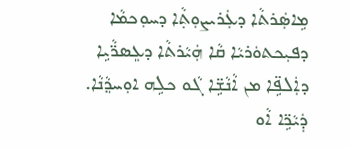ܡܹܐܣܲܪܬܵܐ ܕܥܲܪܝܨܘܼܬ݂ܵܐ ܕܚܘܼܟܡܵܐ ܕܦܝܼܟܬܘܿܪܝܵܐ ܩܵܐ ܗܲܝܵܪܬܵܐ ܕܥܸܣܪ̈ܵܝܹܐ ܕܐܲܠܦܹ̈ܐ ܡܢ ܐܵܢܵܫܹ̈ܐ ܓܵܘ ܟܠܹܗ ܐܘܼܚܕ݂ܵܢܵܐ.
ܕܲܝܵܪܹ̈ܐ ܐܵܘ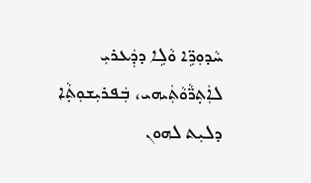ܚܵܕܘܼܪܹ̈ܐ ܘܵܠܹܐ ܕܕܲܥܪܝܼ ܠܐܲܬ݂ܪ̈ܵܘܵܬܲܝܗܝ، ܒܲܦܪܝܼܫܘܼܬ݂ܵܐ ܕܠܝܼܬ ܠܗܘܢ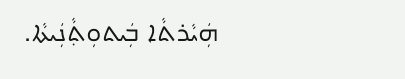ܗܲܝܵܪܬܵܐ ܒܲܝܬܘܼܬ݂ܵܢܲܝܬܵܐ.